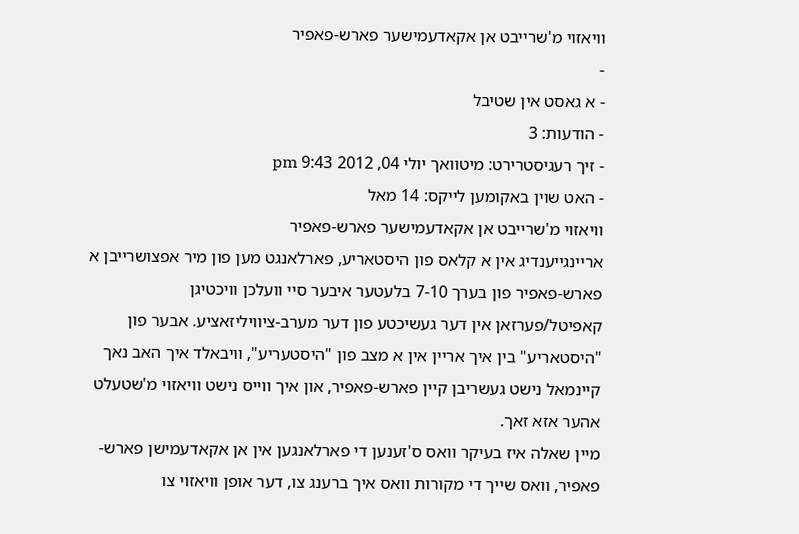וויאזוי מ'שרייבט אן אקאדעמישער פארש-פאפיר
-
- א גאסט אין שטיבל
- הודעות: 3
- זיך רעגיסטרירט: מיטוואך יולי 04, 2012 9:43 pm
- האט שוין באקומען לייקס: 14 מאל
וויאזוי מ'שרייבט אן אקאדעמישער פארש-פאפיר
אריינגייענדיג אין א קלאס פון היסטאריע, פארלאנגט מען פון מיר אפצושרייבן א פארש-פאפיר פון בערך 7-10 בלעטער איבער סיי וועלכן וויכטיגן קאפיטל/פערזאן אין דער געשיכטע פון דער מערב-ציוויליזאציע. אבער פון "היסטאריע" בין איך אריין אין א מצב פון "היסטעריע", וויבאלד איך האב נאך קיינמאל נישט געשריבן קיין פארש-פאפיר, און איך ווייס נישט וויאזוי מ'שטעלט אהער אזא זאך.
מיין שאלה איז בעיקר וואס ס'זענען די פארלאנגען אין אן אקאדעמישן פארש-פאפיר, וואס שייך די מקורות וואס איך ברענג צו, דער אופן וויאזוי צו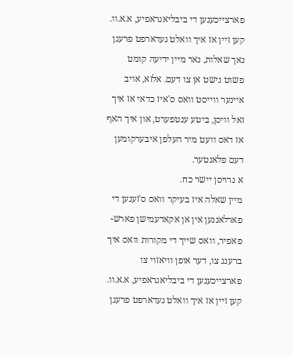פארצייכענען די ביבליאגראפיע, א.א.וו. קען זיין אז איך וואלט געדארפט פרעגן נאך שאלות, נאר מיין ידיעה קומט פשוט נישט אן צו דעם. אלזא, אויב איינער ווייסט וואס ס'איז כדאי אז איך זאל וויסן, ביטע ענטפערט, און איך האף אז דאס וועט מיר העלפן איבערקומען דעם פלאנטער.
א גרויסן יישר כח.
מיין שאלה איז בעיקר וואס ס'זענען די פארלאנגען אין אן אקאדעמישן פארש-פאפיר, וואס שייך די מקורות וואס איך ברענג צו, דער אופן וויאזוי צו פארצייכענען די ביבליאגראפיע, א.א.וו. קען זיין אז איך וואלט געדארפט פרעגן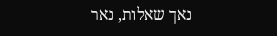נאך שאלות, נאר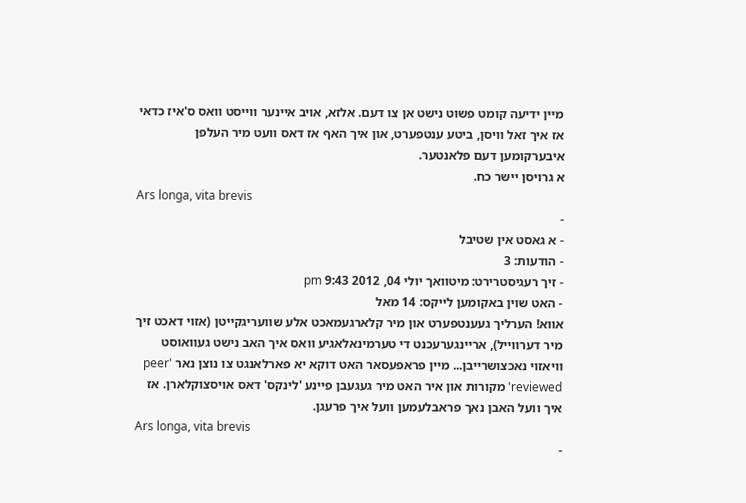מיין ידיעה קומט פשוט נישט אן צו דעם. אלזא, אויב איינער ווייסט וואס ס'איז כדאי אז איך זאל וויסן, ביטע ענטפערט, און איך האף אז דאס וועט מיר העלפן איבערקומען דעם פלאנטער.
א גרויסן יישר כח.
Ars longa, vita brevis
-
- א גאסט אין שטיבל
- הודעות: 3
- זיך רעגיסטרירט: מיטוואך יולי 04, 2012 9:43 pm
- האט שוין באקומען לייקס: 14 מאל
אווא! הערליך געענטפערט און מיר קלארגעמאכט אלע שוועריגקייטן (אזוי דאכט זיך מיר דערווייל), אריינגערעכנט די טערמינאלאגיע וואס איך האב נישט געוואוסט וויאזוי נאכצושרייבן... מיין פראפעסאר האט דוקא יא פארלאנגט צו נוצן נאר 'peer reviewed' מקורות און איר האט מיר געגעבן פיינע 'לינקס' דאס אויסצוקלארן. אז איך וועל האבן נאך פראבלעמען וועל איך פרעגן.
Ars longa, vita brevis
-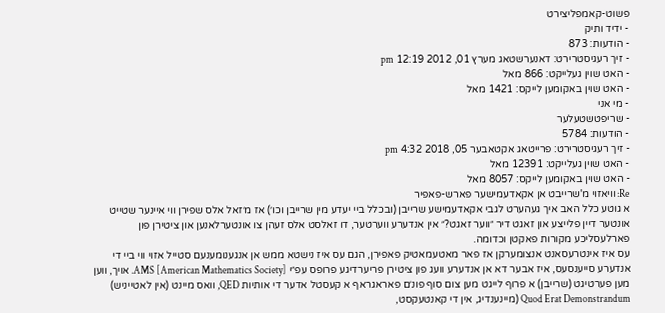פשוט-קאמפליצירט
- ידיד ותיק
- הודעות: 873
- זיך רעגיסטרירט: דאנערשטאג מערץ 01, 2012 12:19 pm
- האט שוין געלייקט: 866 מאל
- האט שוין באקומען לייקס: 1421 מאל
- מי אני
- שריפטשטעלער
- הודעות: 5784
- זיך רעגיסטרירט: פרייטאג אקטאבער 05, 2018 4:32 pm
- האט שוין געלייקט: 12391 מאל
- האט שוין באקומען לייקס: 8057 מאל
Re: וויאזוי מ'שרייבט אן אקאדעמישער פארש-פאפיר
א גוטע כלל האב איך געהערט לגבי אקאדעמישע שרייבן (ובכלל ביי יעדע מין שרייבן וכו׳) אז מ׳זאל אלס שפירן ווי איינער שטייט אונטער דיין פלייצע און זאגט דיר ״ווער זאגט?״ אין אנדערע ווערטער, דו זאלסט אלס זעהן צו אונטערלאנען און ציטירן פון פארלעסליכע מקורות פאקטן וכדומה.
עס איז אינטרעסאנט אנצומערקן אז פאר מאטעמאטיק פאפירן, הגם עס איז נישטא ממש אן אנגענומענעם סטייל אזוי ווי ביי די אנדערע סייענסעס, איז אבער דא אן אנדערע וועג פון ציטירן פריערדיגע פרופס עפ״י AMS [American Mathematics Society]. אויך, ווען מען פערטיגט (שרייבן) א פרוף לייגט מען צום סוף פונ׳ם פאראגראף א קעסטל אדער די אותיות QED, וואס מיינט (אין לאטייניש) Quod Erat Demonstrandum (מיינענדיג, אין די קאנטעקסט,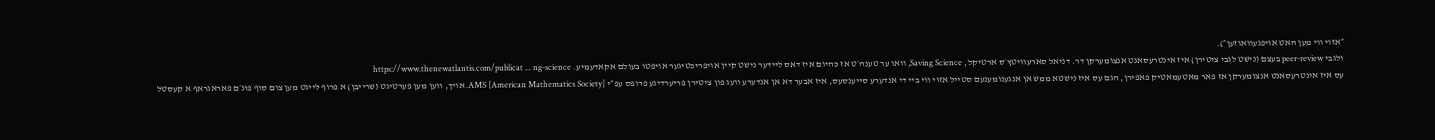״אזוי ווי מען האט אויפגעוואוזען״).
ולגבי peer-review בעצם (נישט לגבי ציטירן) איז אינטרעסאנט אנצומערקן דר. דניאל סארעוויטץ׳ס ארטיקל, Saving Science, וואו ער טענה׳ט אז כהיום איז דאס ליידער נישט קיין אויפריכטיגער אויפטו בעולם אקאדעמיע. https://www.thenewatlantis.com/publicat ... ng-science
עס איז אינטרעסאנט אנצומערקן אז פאר מאטעמאטיק פאפירן, הגם עס איז נישטא ממש אן אנגענומענעם סטייל אזוי ווי ביי די אנדערע סייענסעס, איז אבער דא אן אנדערע וועג פון ציטירן פריערדיגע פרופס עפ״י AMS [American Mathematics Society]. אויך, ווען מען פערטיגט (שרייבן) א פרוף לייגט מען צום סוף פונ׳ם פאראגראף א קעסטל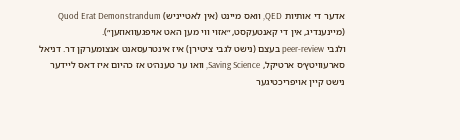אדער די אותיות QED, וואס מיינט (אין לאטייניש) Quod Erat Demonstrandum (מיינענדיג, אין די קאנטעקסט, ״אזוי ווי מען האט אויפגעוואוזען״).
ולגבי peer-review בעצם (נישט לגבי ציטירן) איז אינטרעסאנט אנצומערקן דר. דניאל סארעוויטץ׳ס ארטיקל, Saving Science, וואו ער טענה׳ט אז כהיום איז דאס ליידער נישט קיין אויפריכטיגער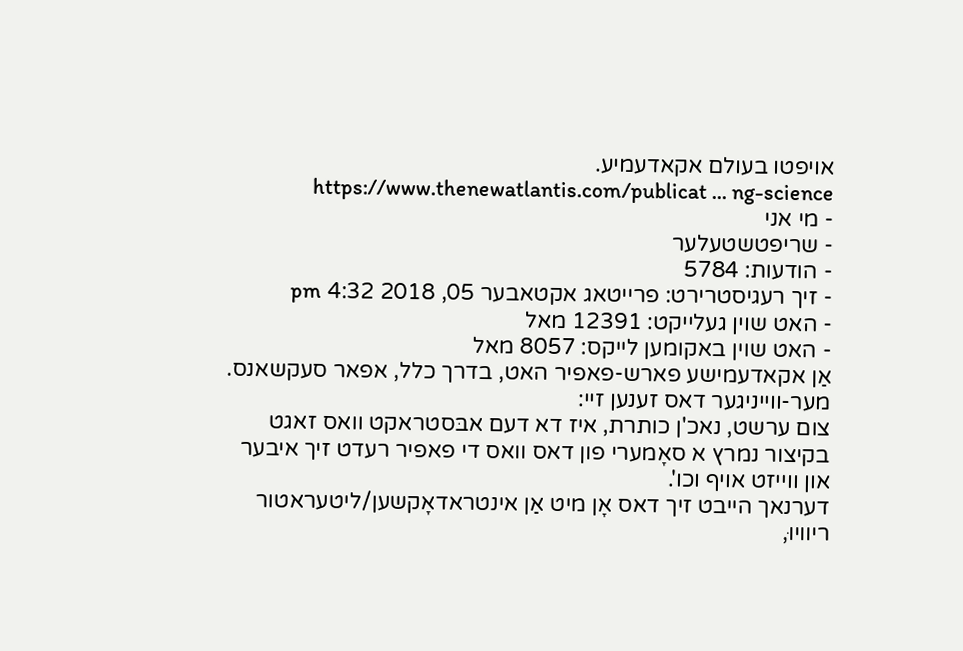אויפטו בעולם אקאדעמיע. https://www.thenewatlantis.com/publicat ... ng-science
- מי אני
- שריפטשטעלער
- הודעות: 5784
- זיך רעגיסטרירט: פרייטאג אקטאבער 05, 2018 4:32 pm
- האט שוין געלייקט: 12391 מאל
- האט שוין באקומען לייקס: 8057 מאל
אַן אקאדעמישע פארש-פאפיר האט, בדרך כלל, אפאר סעקשאנס. מער-ווייניגער דאס זענען זיי:
צום ערשט, נאכ'ן כותרת, איז דא דעם אבּסטראקט וואס זאגט בקיצור נמרץ א סאָמערי פון דאס וואס די פאפיר רעדט זיך איבער און ווייזט אויף וכו'.
דערנאך הייבט זיך דאס אָן מיט אַן אינטראדאָקשען/ליטעראטור ריוויוּ,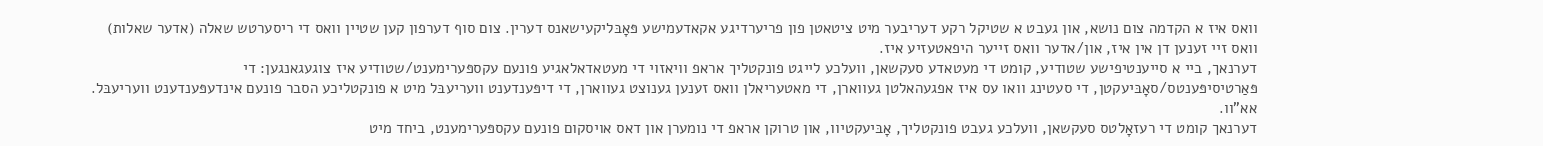וואס איז א הקדמה צום נושא, און געבט א שטיקל רקע דעריבער מיט ציטאטן פון פריערדיגע אקאדעמישע פּאָבּליקעישאנס דערין. צום סוף דערפון קען שטיין וואס די ריסערטש שאלה (אדער שאלות) וואס זיי זענען דן אין איז, און/אדער וואס זייער היפאטעזיע איז.
דערנאך, ביי א סייענטיפישע שטודיע, קומט די מעטאדע סעקשאן, וועלכע לייגט פונקטליך אראפ וויאזוי די מעטאדאלאגיע פונעם עקספּערימענט/שטודיע איז צוגעגאנגען: די פּאַרטיסיפּענטס/סאָבּיעקטן, די סעטינג וואו עס איז אפגעהאלטן געווארן, די מאטעריאלן וואס זענען גענוצט געווארן, די דיפּענדענט וועריעבּל מיט א פונקטליכע הסבר פונעם אינדעפּענדענט וועריעבּל. אא"וו.
דערנאך קומט די רעזאָלטס סעקשאן, וועלכע געבט פונקטליך, אָבּיעקטיוו, און טרוקן אראפ די נומערן און דאס אויסקום פונעם עקספּערימענט, ביחד מיט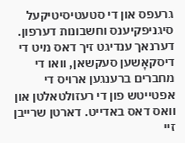גרעפס און די סטעטיסיטיקעל סיגניפקיענס וחשבונות דערפון.
דערנאך ענדיגט זיך דאס מיט די דיסקאָשען סעקשאן, וואו די מחברים ברענגען ארויס די אפטייטש פון די רעזולטאלטן און וואס דאס באדייט. דארטן שרייבן זיי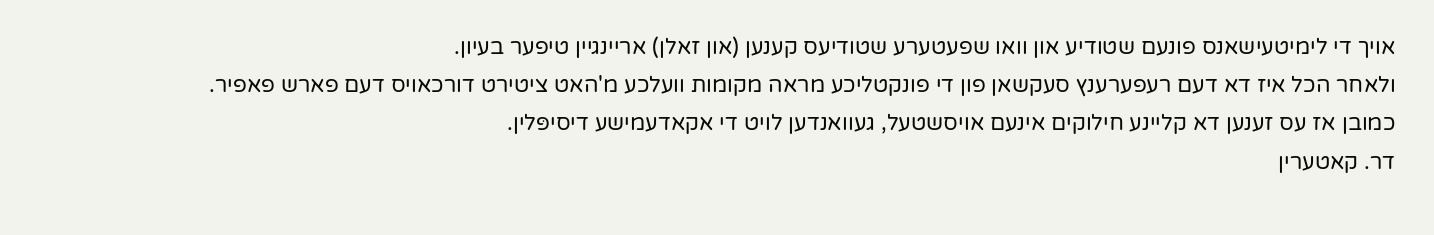אויך די לימיטעישאנס פונעם שטודיע און וואו שפעטערע שטודיעס קענען (און זאלן) אריינגיין טיפער בעיון.
ולאחר הכל איז דא דעם רעפערענץ סעקשאן פון די פונקטליכע מראה מקומות וועלכע מ'האט ציטירט דורכאויס דעם פארש פאפיר.
כמובן אז עס זענען דא קליינע חילוקים אינעם אויסשטעל, געוואנדען לויט די אקאדעמישע דיסיפּלין.
דר. קאטערין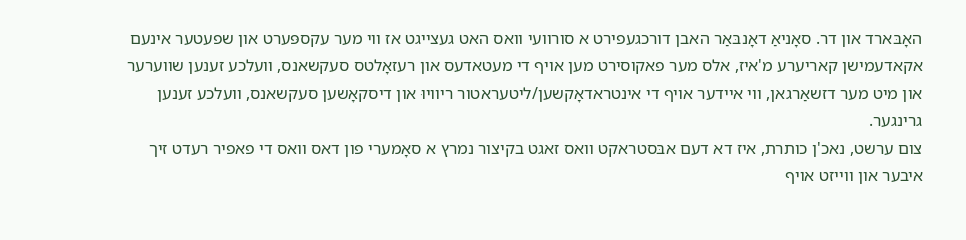האָבּארד און דר. סאָניאַ דאָנבּאַר האבן דורכגעפירט א סורוועי וואס האט געצייגט אז ווי מער עקספּערט און שפעטער אינעם אקאדעמישן קאריערע מ'איז, אלס מער פאקוסירט מען אויף די מעטאדעס און רעזאָלטס סעקשאנס, וועלכע זענען שווערער און מיט מער דזשאַרגאן, ווי איידער אויף די אינטראדאָקשען/ליטעראטור ריוויוּ און דיסקאָשען סעקשאנס, וועלכע זענען גרינגער.
צום ערשט, נאכ'ן כותרת, איז דא דעם אבּסטראקט וואס זאגט בקיצור נמרץ א סאָמערי פון דאס וואס די פאפיר רעדט זיך איבער און ווייזט אויף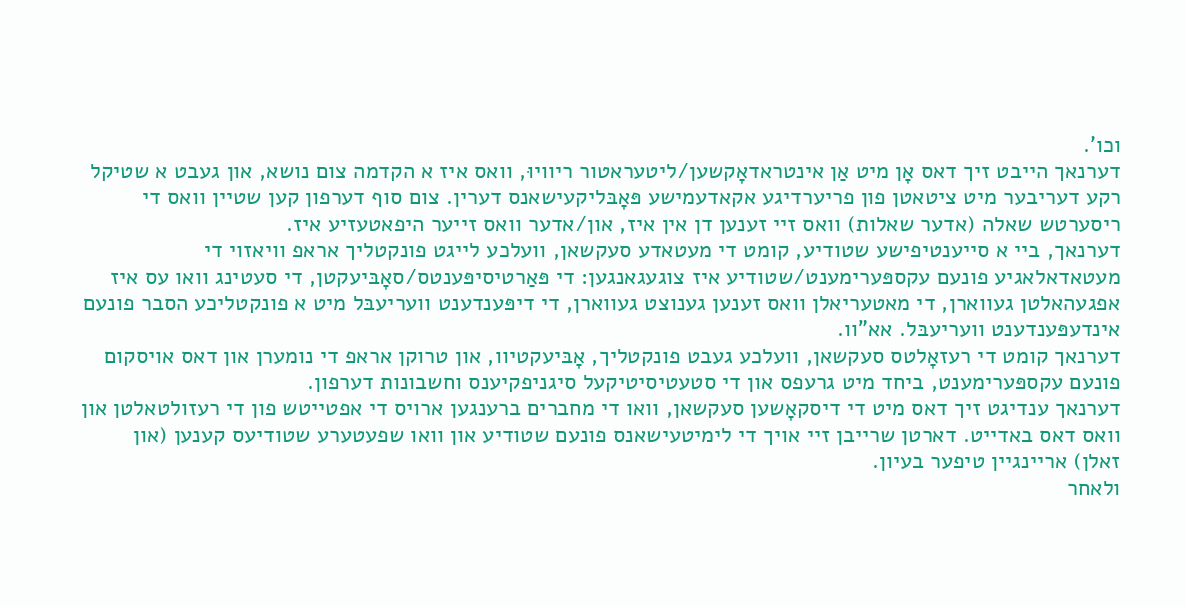וכו'.
דערנאך הייבט זיך דאס אָן מיט אַן אינטראדאָקשען/ליטעראטור ריוויוּ, וואס איז א הקדמה צום נושא, און געבט א שטיקל רקע דעריבער מיט ציטאטן פון פריערדיגע אקאדעמישע פּאָבּליקעישאנס דערין. צום סוף דערפון קען שטיין וואס די ריסערטש שאלה (אדער שאלות) וואס זיי זענען דן אין איז, און/אדער וואס זייער היפאטעזיע איז.
דערנאך, ביי א סייענטיפישע שטודיע, קומט די מעטאדע סעקשאן, וועלכע לייגט פונקטליך אראפ וויאזוי די מעטאדאלאגיע פונעם עקספּערימענט/שטודיע איז צוגעגאנגען: די פּאַרטיסיפּענטס/סאָבּיעקטן, די סעטינג וואו עס איז אפגעהאלטן געווארן, די מאטעריאלן וואס זענען גענוצט געווארן, די דיפּענדענט וועריעבּל מיט א פונקטליכע הסבר פונעם אינדעפּענדענט וועריעבּל. אא"וו.
דערנאך קומט די רעזאָלטס סעקשאן, וועלכע געבט פונקטליך, אָבּיעקטיוו, און טרוקן אראפ די נומערן און דאס אויסקום פונעם עקספּערימענט, ביחד מיט גרעפס און די סטעטיסיטיקעל סיגניפקיענס וחשבונות דערפון.
דערנאך ענדיגט זיך דאס מיט די דיסקאָשען סעקשאן, וואו די מחברים ברענגען ארויס די אפטייטש פון די רעזולטאלטן און וואס דאס באדייט. דארטן שרייבן זיי אויך די לימיטעישאנס פונעם שטודיע און וואו שפעטערע שטודיעס קענען (און זאלן) אריינגיין טיפער בעיון.
ולאחר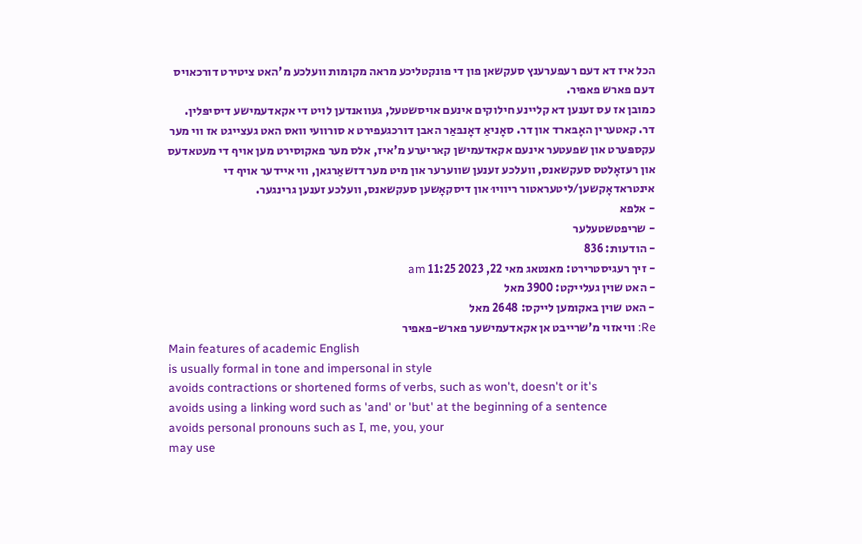הכל איז דא דעם רעפערענץ סעקשאן פון די פונקטליכע מראה מקומות וועלכע מ'האט ציטירט דורכאויס דעם פארש פאפיר.
כמובן אז עס זענען דא קליינע חילוקים אינעם אויסשטעל, געוואנדען לויט די אקאדעמישע דיסיפּלין.
דר. קאטערין האָבּארד און דר. סאָניאַ דאָנבּאַר האבן דורכגעפירט א סורוועי וואס האט געצייגט אז ווי מער עקספּערט און שפעטער אינעם אקאדעמישן קאריערע מ'איז, אלס מער פאקוסירט מען אויף די מעטאדעס און רעזאָלטס סעקשאנס, וועלכע זענען שווערער און מיט מער דזשאַרגאן, ווי איידער אויף די אינטראדאָקשען/ליטעראטור ריוויוּ און דיסקאָשען סעקשאנס, וועלכע זענען גרינגער.
- אלפא
- שריפטשטעלער
- הודעות: 836
- זיך רעגיסטרירט: מאנטאג מאי 22, 2023 11:25 am
- האט שוין געלייקט: 3900 מאל
- האט שוין באקומען לייקס: 2648 מאל
Re: וויאזוי מ'שרייבט אן אקאדעמישער פארש-פאפיר
Main features of academic English
is usually formal in tone and impersonal in style
avoids contractions or shortened forms of verbs, such as won't, doesn't or it's
avoids using a linking word such as 'and' or 'but' at the beginning of a sentence
avoids personal pronouns such as I, me, you, your
may use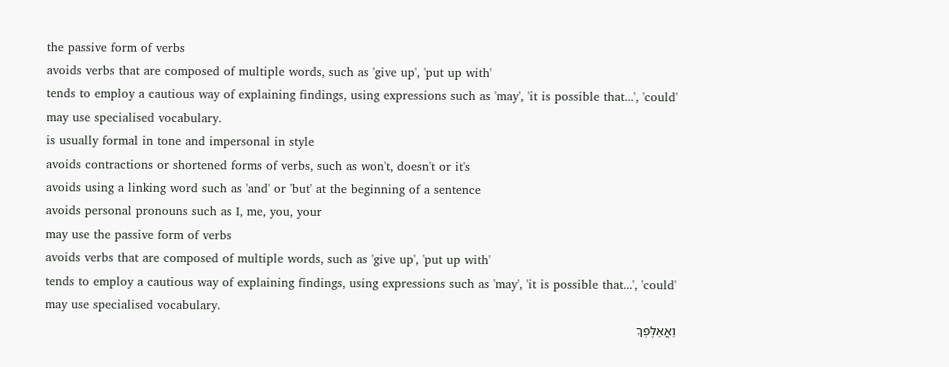the passive form of verbs
avoids verbs that are composed of multiple words, such as 'give up', 'put up with'
tends to employ a cautious way of explaining findings, using expressions such as 'may', 'it is possible that...', 'could'
may use specialised vocabulary.
is usually formal in tone and impersonal in style
avoids contractions or shortened forms of verbs, such as won't, doesn't or it's
avoids using a linking word such as 'and' or 'but' at the beginning of a sentence
avoids personal pronouns such as I, me, you, your
may use the passive form of verbs
avoids verbs that are composed of multiple words, such as 'give up', 'put up with'
tends to employ a cautious way of explaining findings, using expressions such as 'may', 'it is possible that...', 'could'
may use specialised vocabulary.
וַאֲאַלֶּפְךָ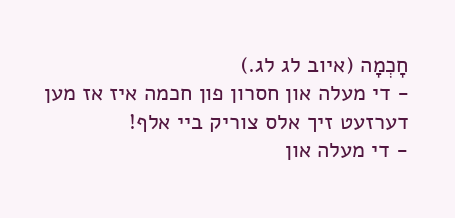חָכְמָה (איוב לג לג.)
- די מעלה און חסרון פון חכמה איז אז מען דערזעט זיך אלס צוריק ביי אלף!
- די מעלה און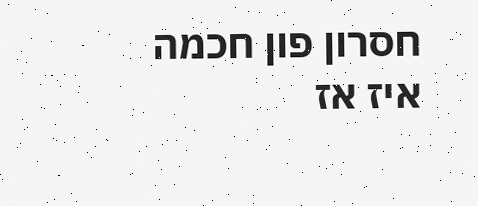חסרון פון חכמה איז אז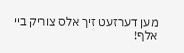מען דערזעט זיך אלס צוריק ביי אלף!